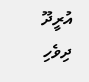އުރީދޫ ދިވެހި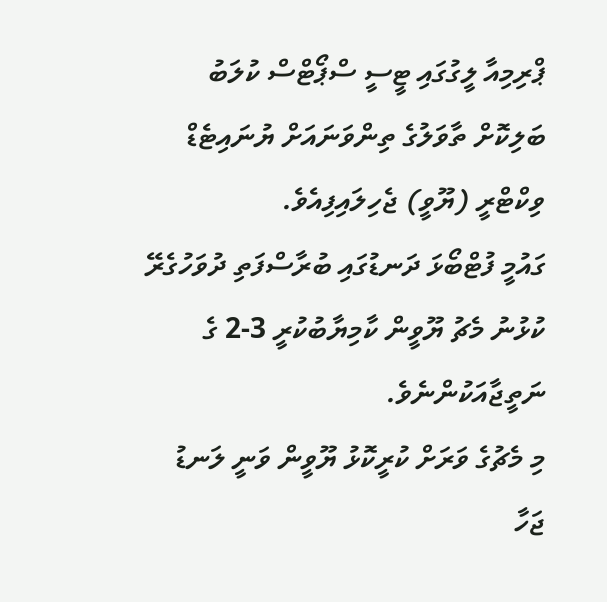ޕްރިމިއާ ލީގުގައި ޓީސީ ސްޕޯޓްސް ކުލަބު ބަލިކޮށް ތާވަލުގެ ތިންވަނައަށް ޔުނައިޓެޑް ވިކްޓްރީ (ޔޫވީ) ޖެހިލައިފިއެވެ.
ގައުމީ ފުޓްބޯޅަ ދަނޑުގައި ބުރާސްފަތި ދުވަހުގެރޭ ކުޅުނު މެޗު ޔޫވީން ކާމިޔާބުކުރީ 3-2 ގެ ނަތީޖާއަކުންނެވެ.
މި މެޗުގެ ވަރަށް ކުރީކޮޅު ޔޫވީން ވަނީ ލަނޑު ޖަހާ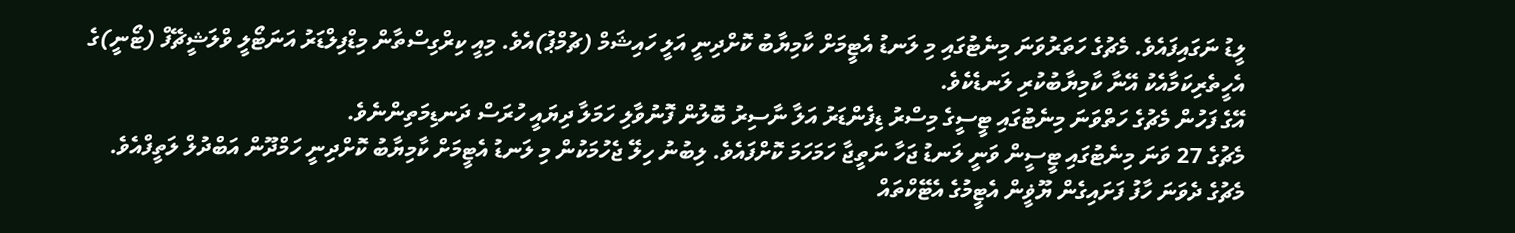ލީޑު ނަގައިފައެވެ. މެޗުގެ ހަތަރުވަނަ މިނެޓުގައި މި ލަނޑު އެޓީމަށް ކާމިޔާބު ކޮށްދިނީ އަލީ ހައިޝަމް (ޗުމްޕު)އެވެ. މިއީ ކިރްގިސްތާން މިޑްފިލްޑަރު އަނަޓޯލީ ވްލަޝީޗޭފް (ޓޯނީ)ގެ އެހީތެރިކަމާއެކު އޭނާ ކާމިޔާބުކުރި ލަނޑެކެވެ.
އޭގެ ފަހުން މެޗުގެ ހަތްވަނަ މިނެޓުގައި ޓީސީގެ މިސްރު ޑިފެންޑަރު އަލާ ނާސިރު ބޮލުން ފޮނުވާލި ހަމަލާ ދިޔައީ ހުރަސް ދަނޑިމަތިންނެވެ.
މެޗުގެ 27 ވަނަ މިނެޓުގައި ޓީސީން ވަނީ ލަނޑު ޖަހާ ނަތީޖާ ހަމަހަމަ ކޮށްފައެވެ. ލިބުނު ހިލޭ ޖެހުމަކުން މި ލަނޑު އެޓީމަށް ކާމިޔާބު ކޮށްދިނީ ހަމްދޫން އަބްދުލް ލަތީފްއެވެ.
މެޗުގެ ދެވަނަ ހާފު ފަށައިގެން ޔޫޥީން އެޓީމުގެ އެޓޭކްތައް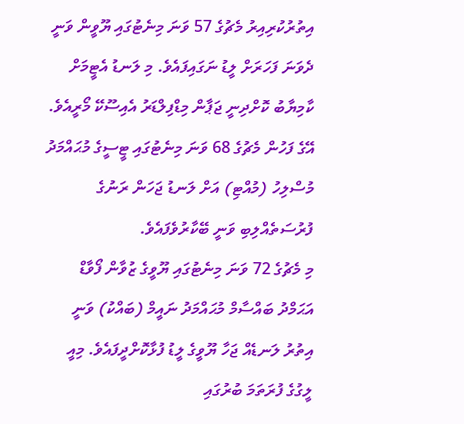އިތުރުކުރިއިރު މެޗުގެ 57 ވަނަ މިނެޓުގައި ޔޫވީން ވަނީ ދެވަނަ ފަހަރަށް ލީޑު ނަގައިފައެވެ. މި ލަނޑު އެޓީމަށް ކާމިޔާބު ކޮށްދިނީ ޖަޕާން މިޑްފިލްޑަރު އެއިސޫކޭ މޯރީއެވެ.
އޭގެ ފަހުން މެޗުގެ 68 ވަނަ މިނެޓުގައި ޓީސީގެ މުޙައްމަދު މުސްލިހު (މުއްޓި) އަށް ލަނޑު ޖަހަން ރަނުގެ ފުރުސަތެއްލިބި ވަނީ ބޭކާރުވެފައެވެ.
މި މެޗުގެ 72 ވަނަ މިނެޓުގައި ޔޫވީގެ ޒުވާން ފޯވާޑް އަޙަމްދު ބައްސާމް މުޙައްމަދު ނައީމް (ބައްކު) ވަނީ އިތުރު ލަނޑެއް ޖަހާ ޔޫވީގެ ލީޑު ފުޅާކޮށްދީފައެވެ. މިއީ ލީގުގެ ފުރަތަމަ ބުރުގައި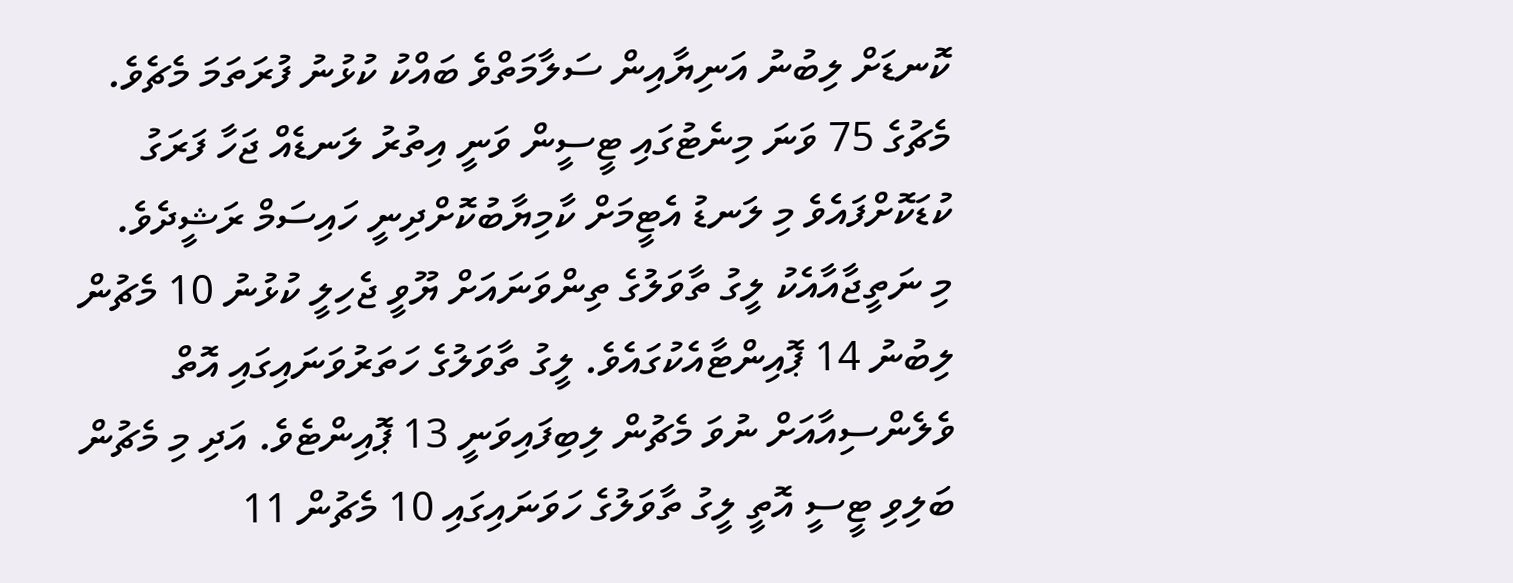ކޮނޑަށް ލިބުނު އަނިޔާއިން ސަލާމަތްވެ ބައްކު ކުޅުނު ފުރަތަމަ މެޗެވެ.
މެޗުގެ 75 ވަނަ މިނެޓުގައި ޓީސީން ވަނީ އިތުރު ލަނޑެއް ޖަހާ ފަރަގު ކުޑަކޮށްފައެވެ މި ލަނޑު އެޓީމަށް ކާމިޔާބުކޮށްދިނީ ހައިސަމް ރަޝީދެވެ.
މި ނަތީޖާއާއެކު ލީގު ތާވަލުގެ ތިންވަނައަށް ޔޫވީ ޖެހިލީ ކުޅުނު 10 މެޗުން ލިބުނު 14 ޕޮއިންޓާއެކުގައެވެ. ލީގު ތާވަލުގެ ހަތަރުވަނައިގައި އޮތް ވެލެންސިއާއަށް ނުވަ މެޗުން ލިބިފައިވަނީ 13 ޕޮއިންޓެވެ. އަދި މި މެޗުން ބަލިވި ޓީސީ އޮތީ ލީގު ތާވަލުގެ ހަވަނައިގައި 10 މެޗުން 11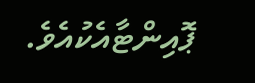ޕޮއިންޓާއެކުއެވެ.